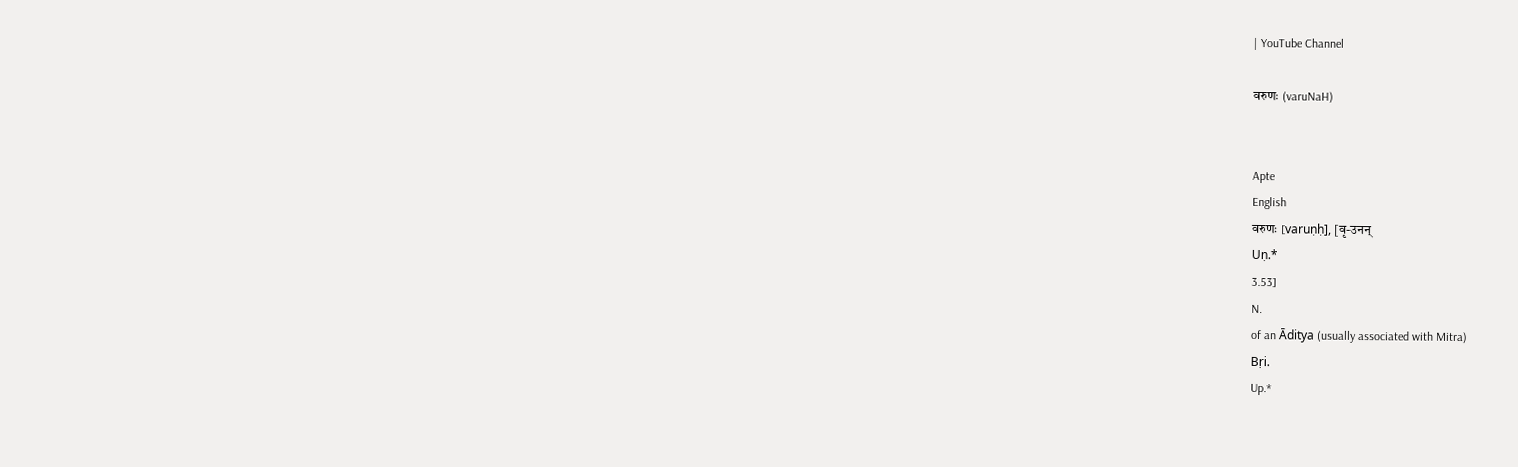| YouTube Channel

वरुणः (varuNaH)


Apte
English
वरुणः [varuṇḥ], [वृ-उनन्
Uṇ.*
3.53]
N.
of an Āditya (usually associated with Mitra)
Bṛi.
Up.*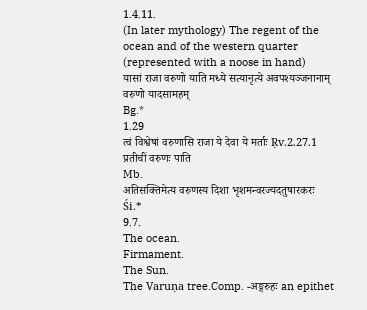1.4.11.
(In later mythology) The regent of the ocean and of the western quarter (represented with a noose in hand)
यासां राजा वरुणो याति मध्ये सत्यानृत्ये अवपश्यञ्जनानाम्
वरुणो यादसामहम्
Bg.*
1.29
त्वं विश्वेषां वरुणासि राजा ये देवा ये मर्ताः Ṛv.2.27.1
प्रतीचीं वरुणः पाति
Mb.
अतिसक्तिमेत्य वरुणस्य दिशा भृशमन्वरज्यदतुषारकरः
Śi.*
9.7.
The ocean.
Firmament.
The Sun.
The Varuṇa tree.Comp. -अङ्गरुहः an epithet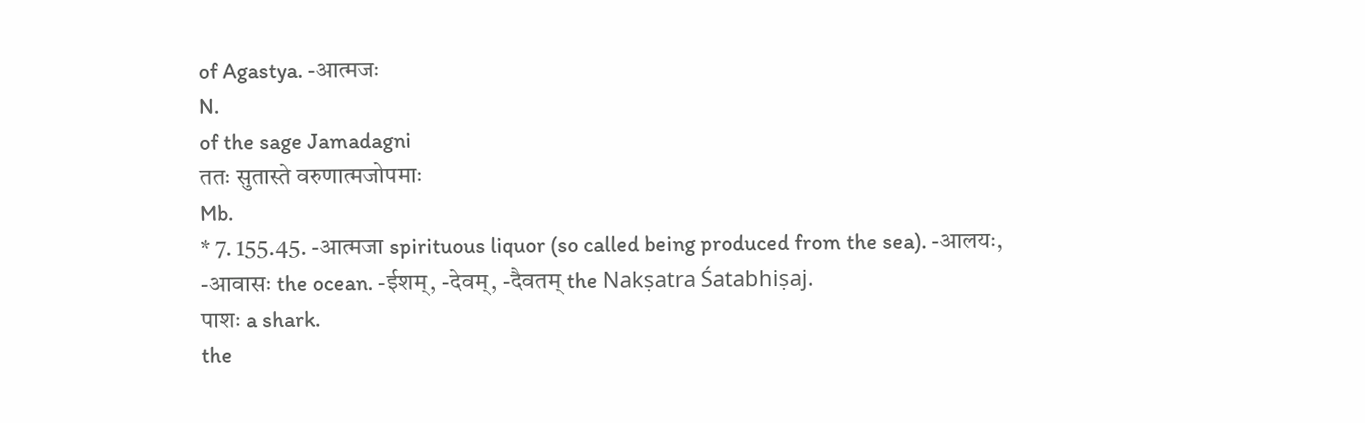of Agastya. -आत्मजः
N.
of the sage Jamadagni
ततः सुतास्ते वरुणात्मजोपमाः
Mb.
* 7. 155.45. -आत्मजा spirituous liquor (so called being produced from the sea). -आलयः, -आवासः the ocean. -ईशम्, -देवम्, -दैवतम् the Nakṣatra Śatabhiṣaj.
पाशः a shark.
the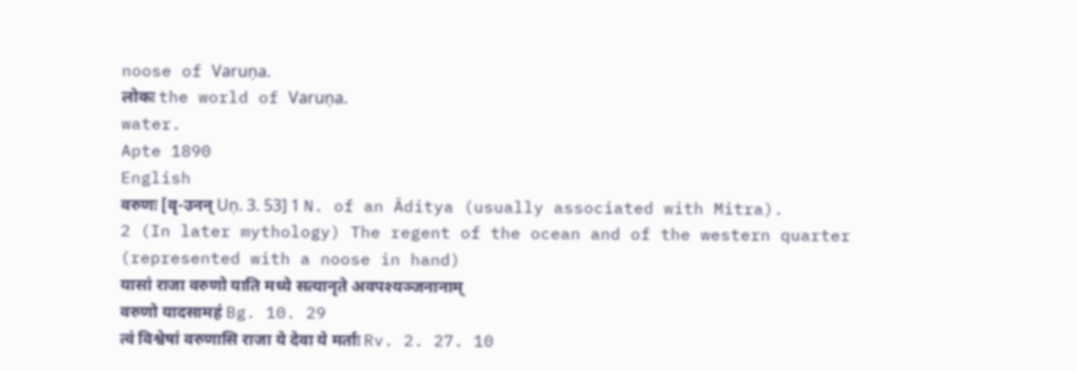noose of Varuṇa.
लोकः the world of Varuṇa.
water.
Apte 1890
English
वरुणः [वृ-उनन् Uṇ. 3. 53] 1 N. of an Āditya (usually associated with Mitra).
2 (In later mythology) The regent of the ocean and of the western quarter (represented with a noose in hand)
यासां राजा वरुणो याति मध्ये सत्यानृते अवपश्यञ्जनानाम्
वरुणो यादसामहं Bg. 10. 29
त्वं विश्वेषां वरुणासि राजा ये देवा ये मर्ताः Rv. 2. 27. 10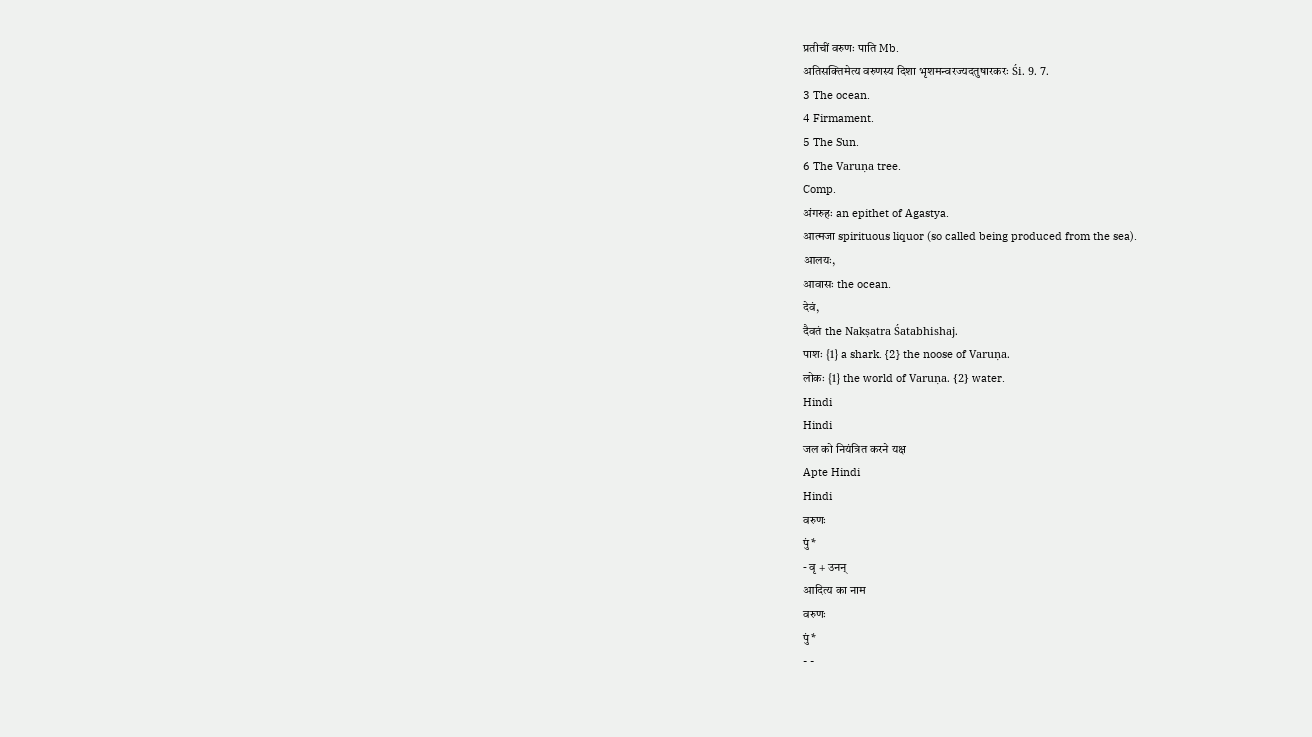प्रतीचीं वरुणः पाति Mb.
अतिसक्तिमेत्य वरुणस्य दिशा भृशमन्वरज्यदतुषारकरः Śi. 9. 7.
3 The ocean.
4 Firmament.
5 The Sun.
6 The Varuṇa tree.
Comp.
अंगरुहः an epithet of Agastya.
आत्मजा spirituous liquor (so called being produced from the sea).
आलयः,
आवासः the ocean.
देवं,
दैवतं the Nakṣatra Śatabhishaj.
पाशः {1} a shark. {2} the noose of Varuṇa.
लोकः {1} the world of Varuṇa. {2} water.
Hindi
Hindi
जल को नियंत्रित करने यक्ष
Apte Hindi
Hindi
वरुणः
पुं*
- वृ + उनन्
आदित्य का नाम
वरुणः
पुं*
- -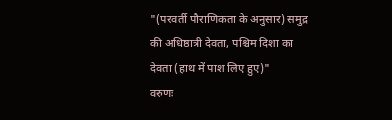"(परवर्ती पौराणिकता के अनुसार) समुद्र की अधिष्ठात्री देवता, पश्चिम दिशा का देवता (हाथ में पाश लिए हुए)"
वरुणः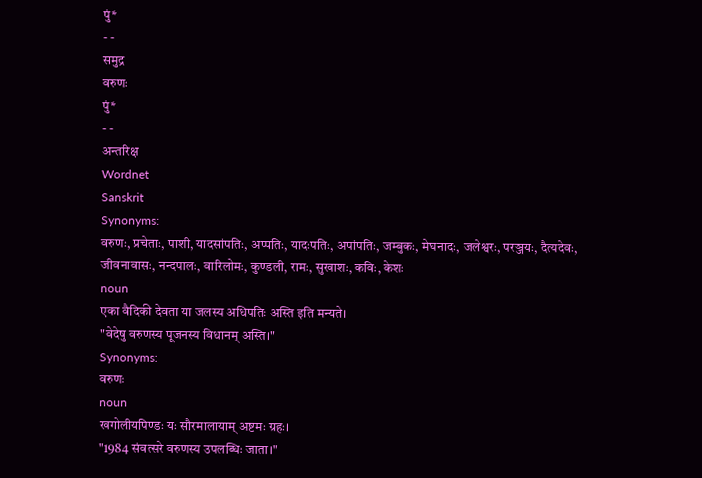पुं*
- -
समुद्र
वरुणः
पुं*
- -
अन्तरिक्ष
Wordnet
Sanskrit
Synonyms:
वरुणः, प्रचेताः, पाशी, यादसांपतिः, अप्पतिः, यादःपतिः, अपांपतिः, जम्बुकः, मेघनादः, जलेश्वरः, परञ्जयः, दैत्यदेवः, जीवनावासः, नन्दपालः, वारिलोमः, कुण्डली, रामः, सुखाशः, कविः, केशः
noun
एका वैदिकी देवता या जलस्य अधिपतिः अस्ति इति मन्यते।
"वेदेषु वरुणस्य पूजनस्य विधानम् अस्ति।"
Synonyms:
वरुणः
noun
खगोलीयपिण्डः यः सौरमालायाम् अष्टमः ग्रहः।
"1984 संवत्सरे वरुणस्य उपलब्धिः जाता।"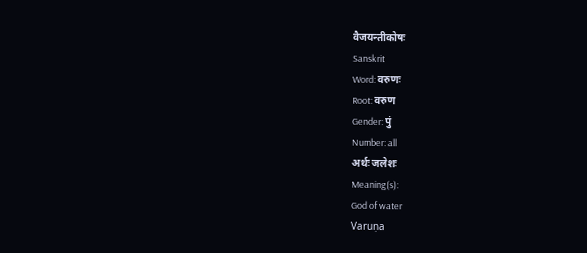वैजयन्तीकोषः
Sanskrit
Word: वरुणः
Root: वरुण
Gender: पुं
Number: all
अर्थः जलेशः
Meaning(s):
God of water
Varuṇa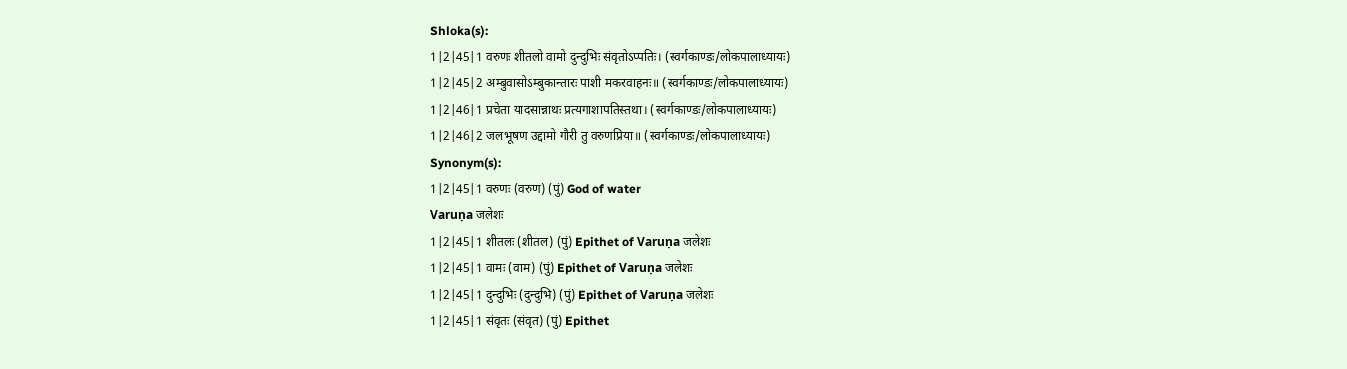Shloka(s):
1|2|45|1 वरुणः शीतलो वामो दुन्दुभिः संवृतोऽप्पतिः। (स्वर्गकाण्डः/लोकपालाध्यायः)
1|2|45|2 अम्बुवासोऽम्बुकान्तारः पाशी मकरवाहनः॥ (स्वर्गकाण्डः/लोकपालाध्यायः)
1|2|46|1 प्रचेता यादसान्नाथः प्रत्यगाशापतिस्तथा। (स्वर्गकाण्डः/लोकपालाध्यायः)
1|2|46|2 जलभूषण उद्दामो गौरी तु वरुणप्रिया॥ (स्वर्गकाण्डः/लोकपालाध्यायः)
Synonym(s):
1|2|45|1 वरुणः (वरुण) (पुं) God of water
Varuṇa जलेशः
1|2|45|1 शीतलः (शीतल) (पुं) Epithet of Varuṇa जलेशः
1|2|45|1 वामः (वाम) (पुं) Epithet of Varuṇa जलेशः
1|2|45|1 दुन्दुभिः (दुन्दुभि) (पुं) Epithet of Varuṇa जलेशः
1|2|45|1 संवृतः (संवृत) (पुं) Epithet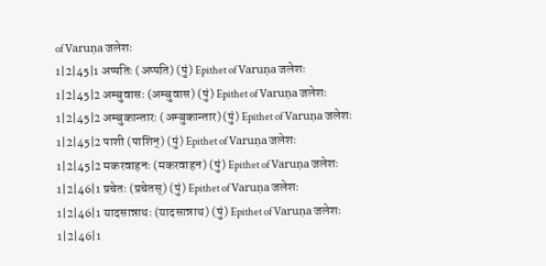of Varuṇa जलेशः
1|2|45|1 अप्पतिः (अप्पति) (पुं) Epithet of Varuṇa जलेशः
1|2|45|2 अम्बुवासः (अम्बुवास) (पुं) Epithet of Varuṇa जलेशः
1|2|45|2 अम्बुकान्तारः (अम्बुकान्तार) (पुं) Epithet of Varuṇa जलेशः
1|2|45|2 पाशी (पाशिन्) (पुं) Epithet of Varuṇa जलेशः
1|2|45|2 मकरवाहनः (मकरवाहन) (पुं) Epithet of Varuṇa जलेशः
1|2|46|1 प्रचेतः (प्रचेतस्) (पुं) Epithet of Varuṇa जलेशः
1|2|46|1 यादसान्नाथः (यादसान्नाथ) (पुं) Epithet of Varuṇa जलेशः
1|2|46|1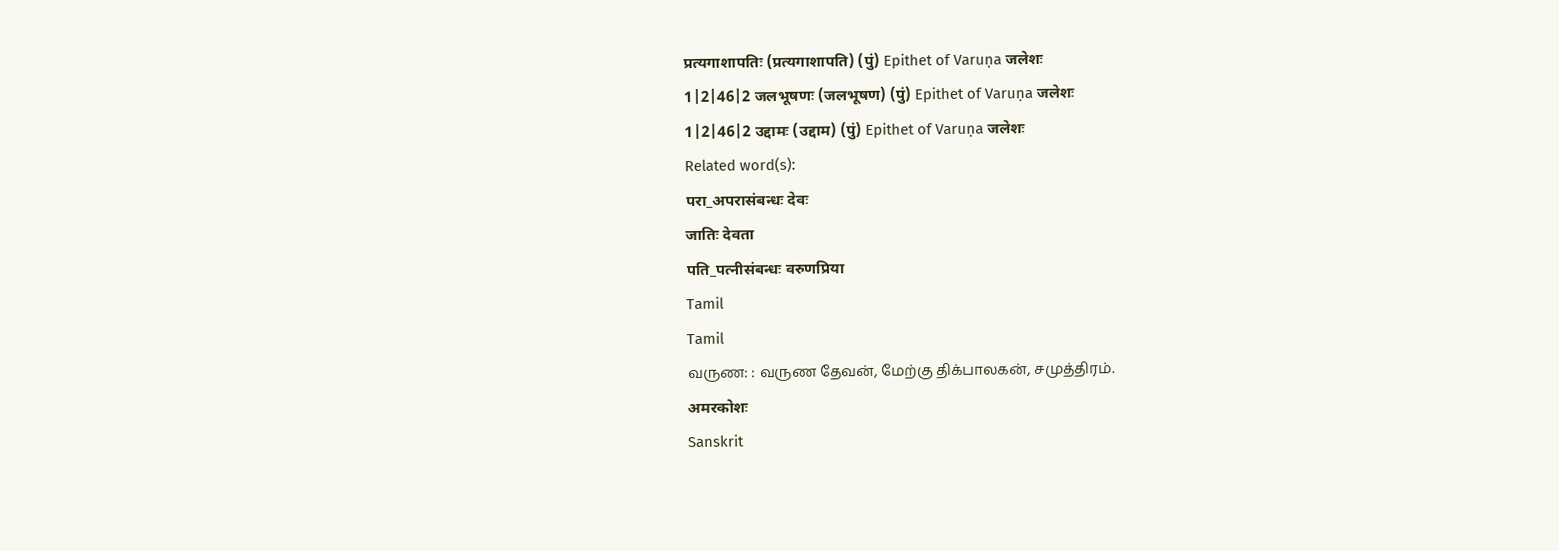प्रत्यगाशापतिः (प्रत्यगाशापति) (पुं) Epithet of Varuṇa जलेशः
1|2|46|2 जलभूषणः (जलभूषण) (पुं) Epithet of Varuṇa जलेशः
1|2|46|2 उद्दामः (उद्दाम) (पुं) Epithet of Varuṇa जलेशः
Related word(s):
परा_अपरासंबन्धः देवः
जातिः देवता
पति_पत्नीसंबन्धः वरुणप्रिया
Tamil
Tamil
வருண: : வருண தேவன், மேற்கு திக்பாலகன், சமுத்திரம்.
अमरकोशः
Sanskrit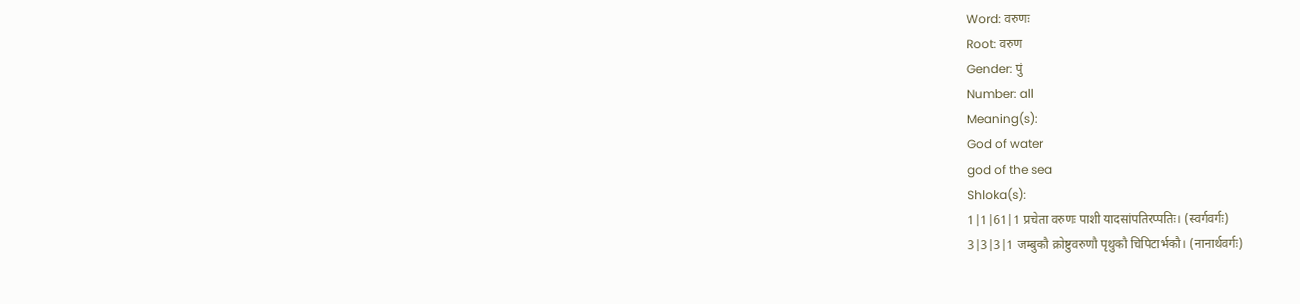Word: वरुणः
Root: वरुण
Gender: पुं
Number: all
Meaning(s):
God of water
god of the sea
Shloka(s):
1|1|61|1 प्रचेता वरुणः पाशी यादसांपतिरप्पतिः। (स्वर्गवर्गः)
3|3|3|1 जम्बुकौ क्रोष्टुवरुणौ पृथुकौ चिपिटार्भकौ। (नानार्थवर्गः)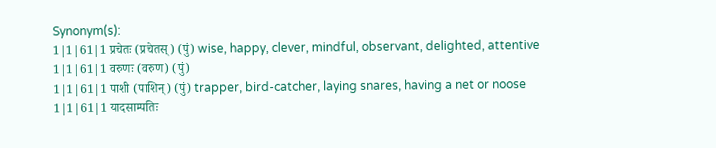Synonym(s):
1|1|61|1 प्रचेतः (प्रचेतस्) (पुं) wise, happy, clever, mindful, observant, delighted, attentive
1|1|61|1 वरुणः (वरुण) (पुं)
1|1|61|1 पाशी (पाशिन्) (पुं) trapper, bird-catcher, laying snares, having a net or noose
1|1|61|1 यादसाम्पतिः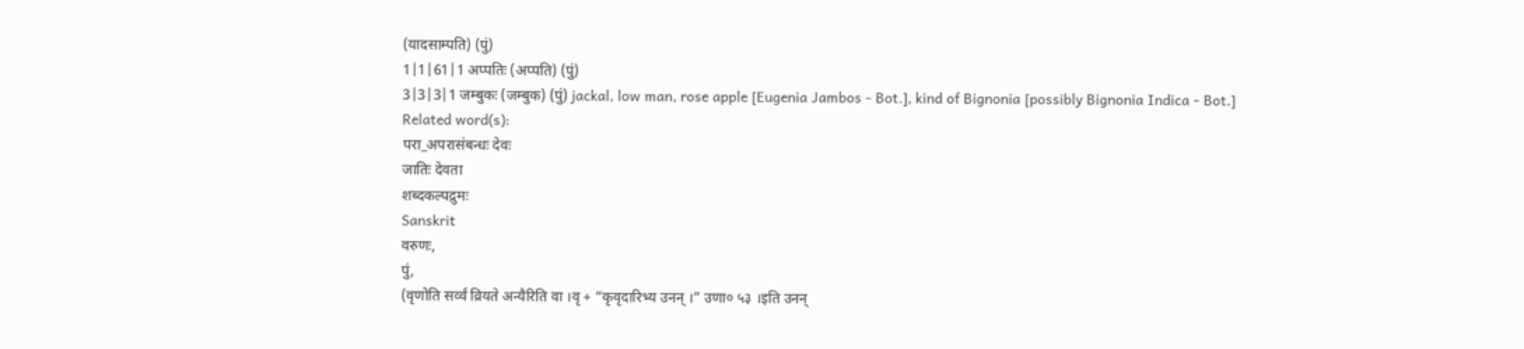(यादसाम्पति) (पुं)
1|1|61|1 अप्पतिः (अप्पति) (पुं)
3|3|3|1 जम्बुकः (जम्बुक) (पुं) jackal, low man, rose apple [Eugenia Jambos - Bot.], kind of Bignonia [possibly Bignonia Indica - Bot.]
Related word(s):
परा_अपरासंबन्धः देवः
जातिः देवता
शब्दकल्पद्रुमः
Sanskrit
वरुणः,
पुं,
(वृणोति सर्व्वं व्रियते अन्यैरिति वा ।वृ + “कृवृदारिभ्य उनन् ।” उणा० ५३ ।इति उनन्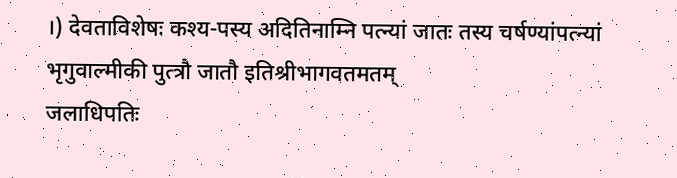।) देवताविशेषः कश्य-पस्य अदितिनाम्नि पत्न्यां जातः तस्य चर्षण्यांपत्न्यां भृगुवाल्मीकी पुत्त्रौ जातौ इतिश्रीभागवतमतम्
जलाधिपतिः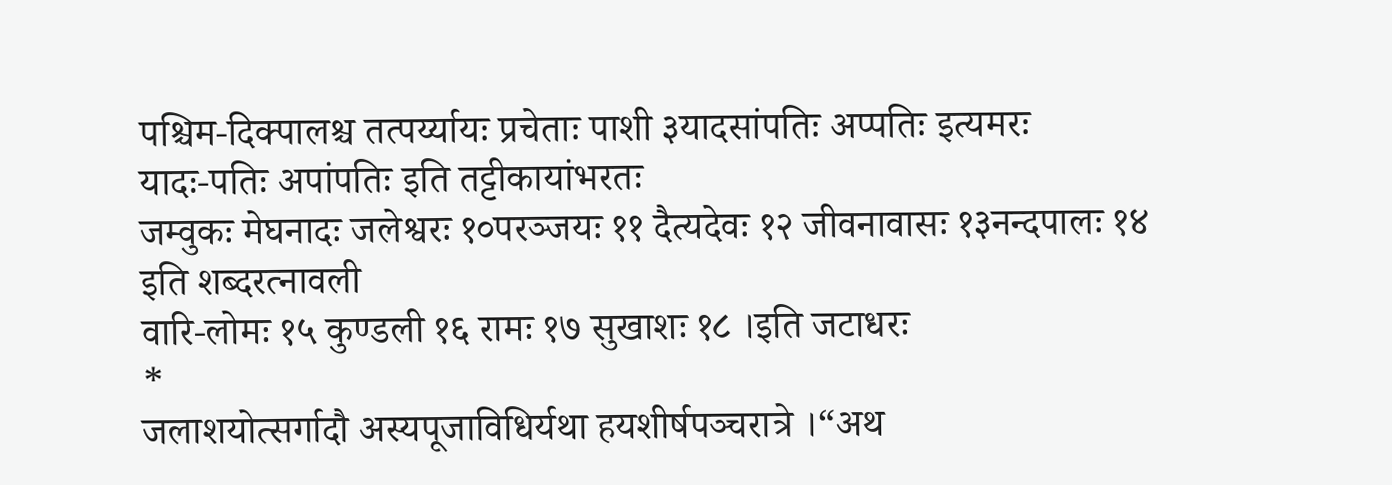पश्चिम-दिक्पालश्च तत्पर्य्यायः प्रचेताः पाशी ३यादसांपतिः अप्पतिः इत्यमरः
यादः-पतिः अपांपतिः इति तट्टीकायांभरतः
जम्वुकः मेघनादः जलेश्वरः १०परञ्जयः ११ दैत्यदेवः १२ जीवनावासः १३नन्दपालः १४ इति शब्दरत्नावली
वारि-लोमः १५ कुण्डली १६ रामः १७ सुखाशः १८ ।इति जटाधरः
*
जलाशयोत्सर्गादौ अस्यपूजाविधिर्यथा हयशीर्षपञ्चरात्रे ।“अथ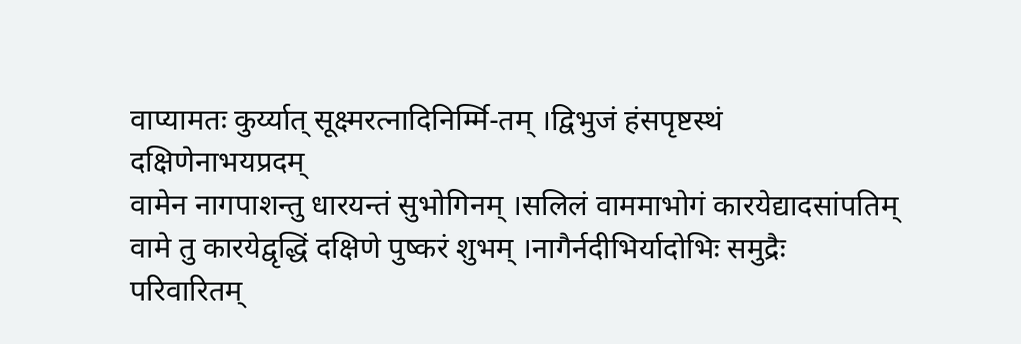वाप्यामतः कुर्य्यात् सूक्ष्मरत्नादिनिर्म्मि-तम् ।द्विभुजं हंसपृष्टस्थं दक्षिणेनाभयप्रदम्
वामेन नागपाशन्तु धारयन्तं सुभोगिनम् ।सलिलं वाममाभोगं कारयेद्यादसांपतिम्
वामे तु कारयेद्वृद्धिं दक्षिणे पुष्करं शुभम् ।नागैर्नदीभिर्यादोभिः समुद्रैः परिवारितम्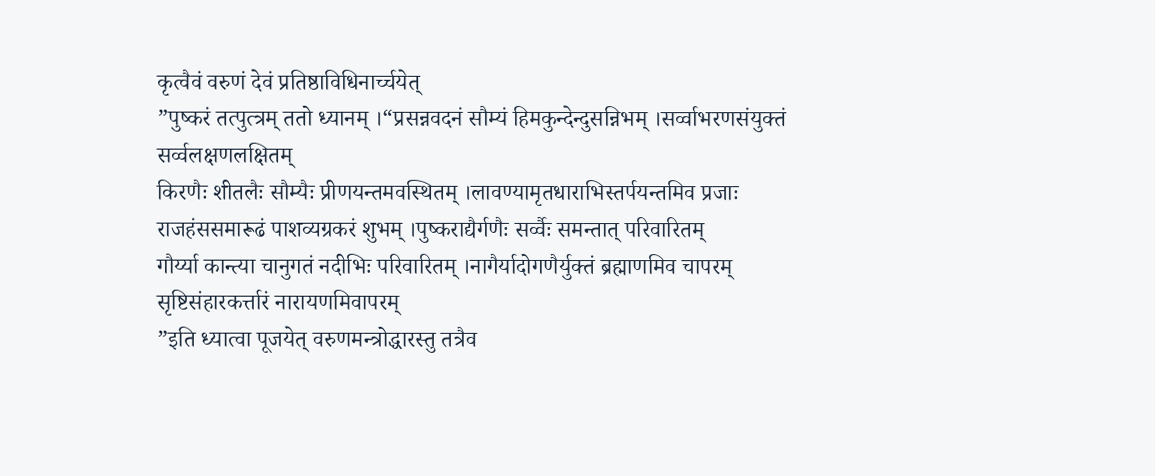कृत्वैवं वरुणं देवं प्रतिष्ठाविधिनार्च्चयेत्
”पुष्करं तत्पुत्त्रम् ततो ध्यानम् ।“प्रसन्नवदनं सौम्यं हिमकुन्देन्दुसन्निभम् ।सर्व्वाभरणसंयुक्तं सर्व्वलक्षणलक्षितम्
किरणैः शीतलैः सौम्यैः प्रीणयन्तमवस्थितम् ।लावण्यामृतधाराभिस्तर्पयन्तमिव प्रजाः
राजहंससमारूढं पाशव्यग्रकरं शुभम् ।पुष्कराद्यैर्गणैः सर्व्वैः समन्तात् परिवारितम्
गौर्य्या कान्त्या चानुगतं नदीभिः परिवारितम् ।नागैर्यादोगणैर्युक्तं ब्रह्माणमिव चापरम्
सृष्टिसंहारकर्त्तारं नारायणमिवापरम्
”इति ध्यात्वा पूजयेत् वरुणमन्त्रोद्धारस्तु तत्रैव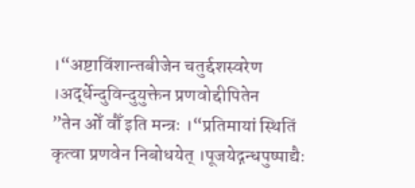।“अष्टाविंशान्तबीजेन चतुर्द्दशस्वरेण ।अर्द्धेन्दुविन्दुयुक्तेन प्रणवोद्दीपितेन
”तेन ओँ वौँ इति मन्त्रः ।“प्रतिमायां स्थितिं कृत्वा प्रणवेन निबोधयेत् ।पूजयेद्गन्धपुष्पाद्यैः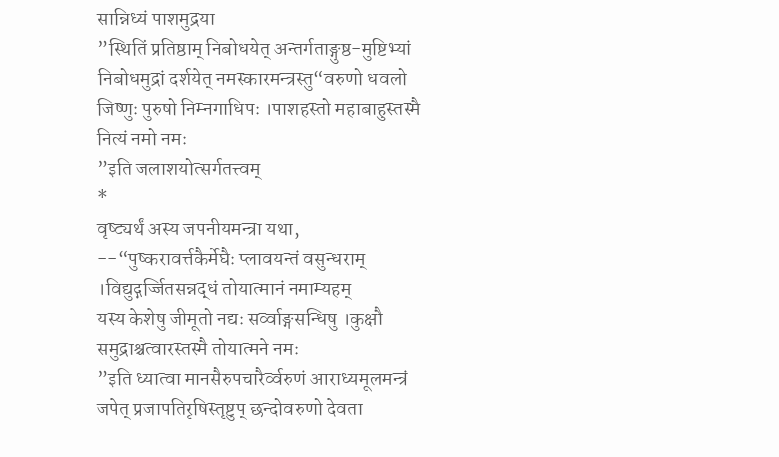सान्निध्यं पाशमुद्रया
”स्थितिं प्रतिष्ठाम् निबोधयेत् अन्तर्गताङ्गुष्ठ-मुष्टिभ्यां निबोधमुद्रां दर्शयेत् नमस्कारमन्त्रस्तु“वरुणो धवलो जिष्णुः पुरुषो निम्नगाधिपः ।पाशहस्तो महाबाहुस्तस्मै नित्यं नमो नमः
”इति जलाशयोत्सर्गतत्त्वम्
*
वृष्ट्यर्थं अस्य जपनीयमन्त्रा यथा, --“पुष्करावर्त्तकैर्मेघैः प्लावयन्तं वसुन्धराम् ।विद्युद्गर्ज्जितसन्नद्धं तोयात्मानं नमाम्यहम्
यस्य केशेषु जीमूतो नद्यः सर्व्वाङ्गसन्धिषु ।कुक्षौ समुद्राश्चत्वारस्तस्मै तोयात्मने नमः
”इति ध्यात्वा मानसैरुपचारैर्व्वरुणं आराध्यमूलमन्त्रं जपेत् प्रजापतिरृषिस्तृष्टुप् छन्दोवरुणो देवता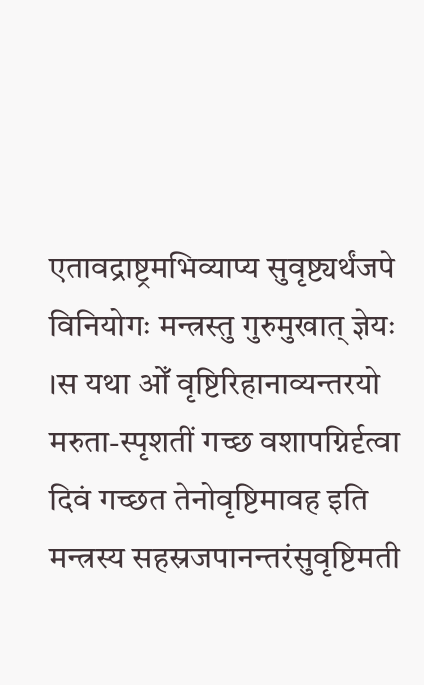एतावद्राष्ट्रमभिव्याप्य सुवृष्ट्यर्थंजपे विनियोगः मन्त्रस्तु गुरुमुखात् ज्ञेयः ।स यथा ओँ वृष्टिरिहानाव्यन्तरयो मरुता-स्पृशतीं गच्छ वशापग्निर्दृत्वा दिवं गच्छत तेनोवृष्टिमावह इति मन्त्रस्य सहस्रजपानन्तरंसुवृष्टिमती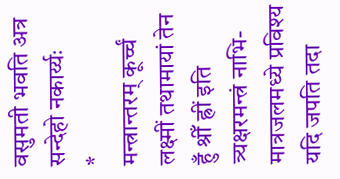वसुमती भवति अत्र सन्देहो नकार्य्यः
*
मन्त्रान्तरम् कूर्च्चं लक्ष्मीं तथामायां तेन हुँ श्रीँ ह्रीं इति त्र्यक्षरमन्त्रं नाभि-मात्रजलमध्ये प्रविश्य यदि जपति तदा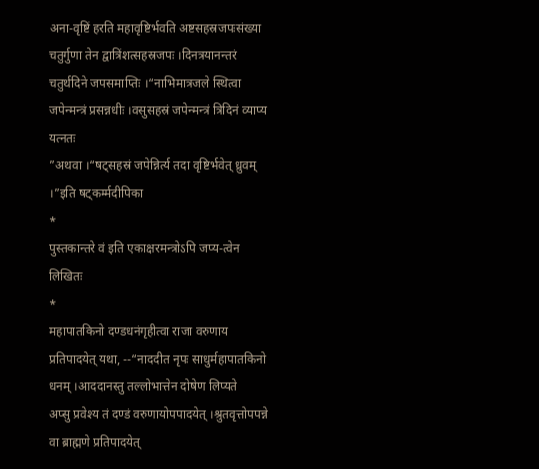अना-वृष्टिं हरति महावृष्टिर्भवति अष्टसहस्रजपःसंख्या चतुर्गुणा तेन द्वात्रिंशत्सहस्रजपः ।दिनत्रयानन्तरं चतुर्थदिने जपसमाप्तिः ।“नाभिमात्रजले स्थित्वा जपेन्मन्त्रं प्रसन्नधीः ।वसुसहस्रं जपेन्मन्त्रं त्रिदिनं व्याप्य यत्नतः
”अथवा ।“षट्सहस्रं जपेन्निर्त्य तदा वृष्टिर्भवेत् ध्रुवम् ।”इति षट्कर्म्मदीपिका
*
पुस्तकान्तरे वं इति एकाक्षरमन्त्रोऽपि जप्य-त्वेन लिखितः
*
महापातकिनो दण्डधनंगृहीत्वा राजा वरुणाय प्रतिपादयेत् यथा, --“नाददीत नृपः साधुर्महापातकिनो धनम् ।आददानस्तु तल्लोभात्तेन दोषेण लिप्यते
अप्सु प्रवेश्य तं दण्डं वरुणायोपपादयेत् ।श्रुतवृत्तोपपन्ने वा ब्राह्मणे प्रतिपादयेत्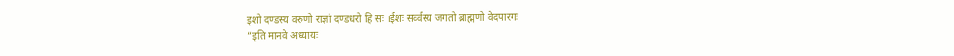इशो दण्डस्य वरुणो राज्ञां दण्डधरो हि सः ।ईशः सर्व्वस्य जगतो ब्राह्मणो वेदपारगः
”इति मानवे अध्यायः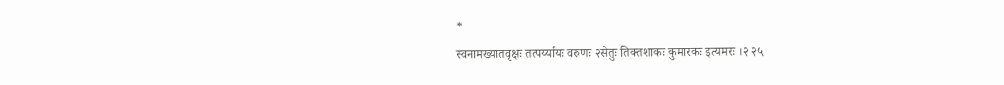*
स्वनामख्यातवृक्षः तत्पर्य्यायः वरुणः २सेतुः तिक्तशाकः कुमारकः इत्यमरः ।२ २५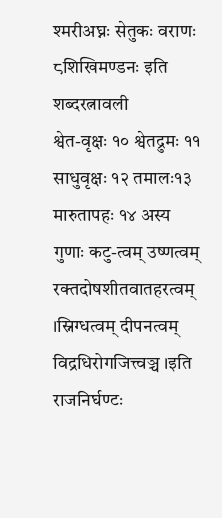श्मरीअघ्नः सेतुकः वराणः ८शिखिमण्डनः इति शब्दरत्नावली
श्वेत-वृक्षः १० श्वेतद्रुमः ११ साधुवृक्षः १२ तमालः१३ मारुतापहः १४ अस्य गुणाः कटु-त्वम् उष्णत्वम् रक्तदोषशीतवातहरत्वम् ।स्निग्धत्वम् दीपनत्वम् विद्रधिरोगजित्त्वञ्च ।इति राजनिर्घण्टः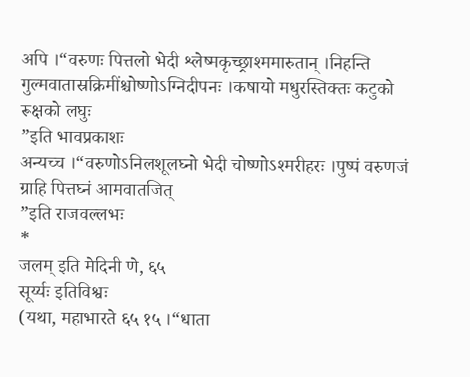अपि ।“वरुणः पित्तलो भेदी श्लेष्मकृच्छ्राश्ममारुतान् ।निहन्ति गुल्मवातास्रक्रिमींश्चोष्णोऽग्निदीपनः ।कषायो मधुरस्तिक्तः कटुको रूक्षको लघुः
”इति भावप्रकाशः
अन्यच्च ।“वरुणोऽनिलशूलघ्नो भेदी चोष्णोऽश्मरीहरः ।पुष्पं वरुणजं ग्राहि पित्तघ्नं आमवातजित्
”इति राजवल्लभः
*
जलम् इति मेदिनी णे, ६५
सूर्य्यः इतिविश्वः
(यथा, महाभारते ६५ १५ ।“धाता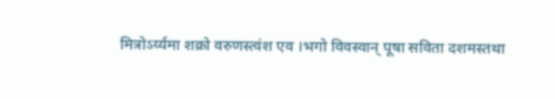मित्रोऽर्य्यमा शक्रो वरुणस्त्वंश एव ।भगो विवस्वान् पूषा सविता दशमस्तथा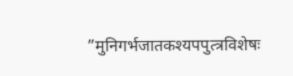”मुनिगर्भजातकश्यपपुत्त्रविशेषः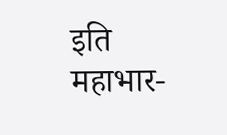इति महाभार-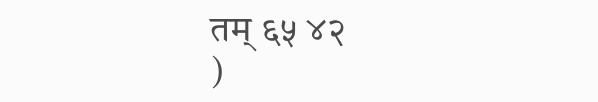तम् ६५ ४२
)